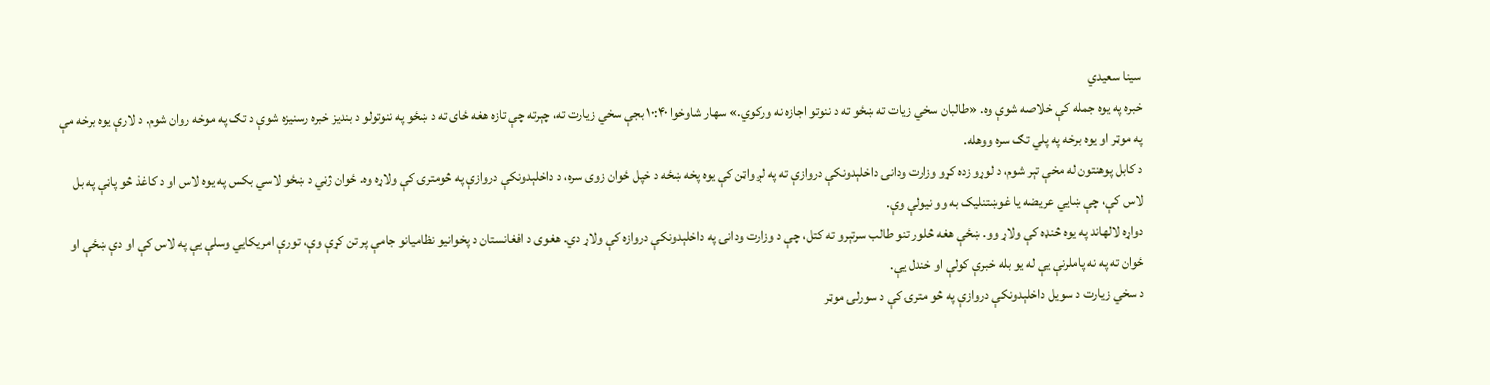سینا سعیدي
خبره په یوه جمله کې خلاصه شوې وه. «طالبان سخي زیات ته ښځو ته د ننوتو اجازه نه ورکوي.» سهار شاوخوا ۱۰:۴۰ بجې سخي زیارت ته، چېرته چې تازه هغه ځای ته د ښځو په ننوتولو د بندیز خبره رسنیزه شوې د تګ په موخه روان شوم. د لارې یوه برخه مې په موټر او یوه برخه په پلي تګ سره ووهله.
د کابل پوهنتون له مخې تېر شوم، د لوړو زده کړو وزارت ودانۍ داخلېدونکې دروازې ته په لږ واټن کې یوه پخه ښځه د خپل ځوان زوی سره، د داخلېدونکې دروازې په څومترۍ کې ولاړه وه. ځوان ژڼي د ښځو لاسي بکس په یوه لاس او د کاغذ څو پاڼې په بل لاس کې، چې ښايي عریضه یا غوښتنلیک به وو نیولې وې.
دواړه لالهاند په یوه څنډه کې ولاړ وو. ښځې هغه څلور تنو طالب سرتېرو ته کتل، چې د وزارت ودانۍ په داخلېدونکې دروازه کې ولاړ دي. هغوی د افغانستان د پخوانیو نظامیانو جامې پر تن کړې وې، تورې امریکايي وسلې یې په لاس کې او دې ښځې او ځوان ته په نه پاملرنې یې له یو بله خبرې کولې او خندل یې.
د سخي زیارت د سویل داخلېدونکې دروازې په څو مترۍ کې د سورلۍ موټر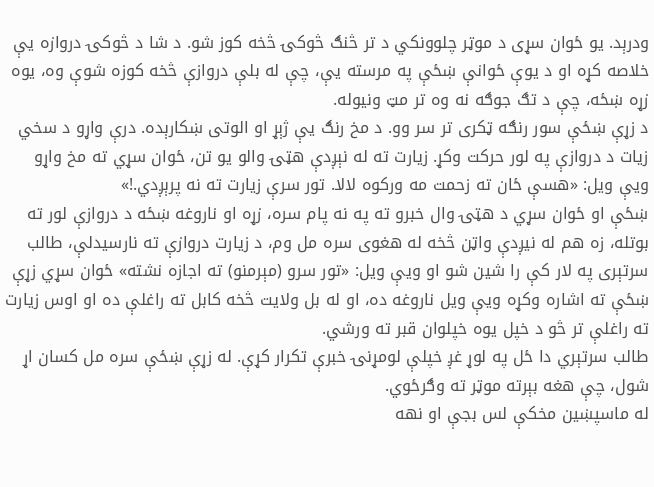ودرېد. یو ځوان سړی د موټر چلوونکي د تر څنګ څوکۍ څخه کوز شو. د شا د څوکۍ دروازه یې خلاصه کړه او د یوې ځوانې ښځې په مرسته یې، چې له بلې دروازې څخه کوزه شوې وه، یوه زړه ښځه، چې د تګ جوګه نه وه تر مټ ونیوله.
د زړې ښځې سور رنګه ټکری تر سر وو. د مخ رنګ یې ژېړ او الوتی ښکارېده. درې واړو د سخي زیات د دروازې په لور حرکت وکړ. زیارت ته له نېږدې هټۍ والو یو تن، ځوان سړي ته مخ واړو ویې ویل: «هسې ځان ته زحمت مه ورکوه لالا. تور سرې زیارت ته نه پرېږدي.!»
ښځې او ځوان سړي د هټۍ وال خبرو ته په نه پام سره، زړه او ناروغه ښځه د دروازې لور ته بوتله، زه هم له نیږدې واټن څخه له هغوی سره مل وم، د زیارت دروازې ته نارسيدلې، طالب سرتېری په لار کې را شین شو او ویې ویل: «تور سرو (مېرمنو) ته اجازه نشته» ځوان سړي زړې ښځې ته اشاره وکړه ویې ویل ناروغه ده، او له بل ولایت څخه کابل ته راغلې ده او اوس زیارت ته راغلې تر څو د خپل یوه خپلوان قبر ته ورشي.
طالب سرتېري دا ځل په لوړ غږ خپلې لومړنۍ خبرې تکرار کړې. له زړې ښځې سره مل کسان اړ شول، چې هغه بېرته موټر ته وګرځوي.
له ماسپښین مخکې لس بجې او نهه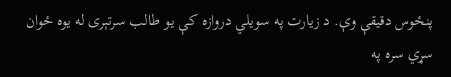پنځوس دقیقې وې. د زیارت په سویلي دروازه کې یو طالب سرتېری له یوه ځوان سړي سره په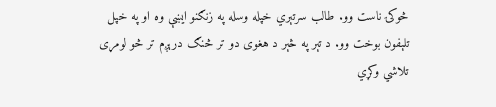څوکۍ ناست وو. طالب سرتېري خپله وسله په زنګنو ایښې وه او په خپل تلېفون بوخت وو. د تېر په څېر د هغوی دو تر څنګ درېږم تر څو لومړی تلاشي وکړي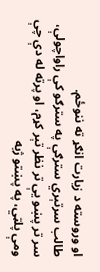او وروسته د زیارت انګړ ته ننوځم.
طالب سرتېري سترګې په سترګو کې راواچولې، سر تر پښو یې تر نظر تېر کړم، او پرته له دې چې ومې پلټي، په پښتو ژبه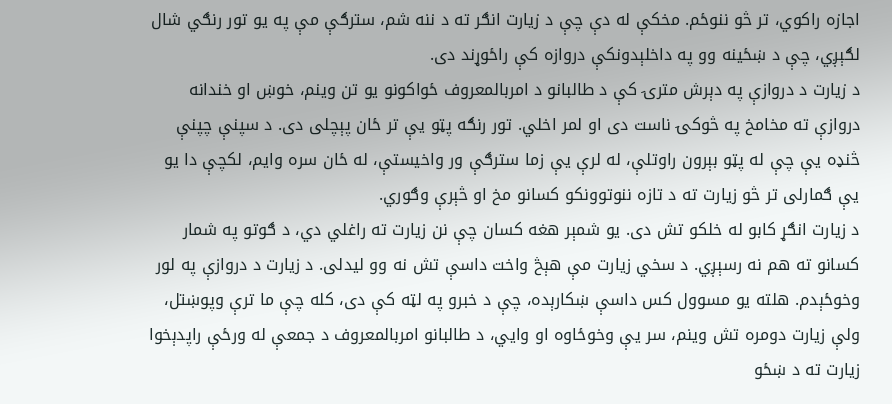اجازه راکوي، تر څو ننوځم. مخکې له دې چې د زیارت انګر ته د ننه شم، سترګې مې په یو تور رنګي شال لګېږي، چې د ښځینه وو په داخلېدونکې دروازه کې راځوړند دی.
د زیارت د دروازې په دېرش مترۍ کې د طالبانو د امربالمعروف ځواکونو یو تن وینم، خوښ او خندانه دروازې ته مخامخ په څوکۍ ناست دی او لمر اخلي. تور رنګه پټو یې تر ځان پېچلی دی. د سپنې چپنې څنډه یې چې له پټو بېرون راوتلې، له لرې یې زما سترګې ور واخیستې، له ځان سره وایم، لکچې دا یو یې ګمارلی تر څو زیارت ته د تازه ننوتوونکو کسانو مخ او څېرې وګوري.
د زیارت انګړ کابو له خلکو تش دی. یو شمېر هغه کسان چې نن زیارت ته راغلي دي، د ګوتو په شمار کسانو ته هم نه رسېږي. د سخي زیارت مې هېڅ واخت داسې تش نه وو لیدلی. د زیارت د دروازې په لور وخوځېدم. هلته یو مسوول کس داسې ښکارېده، چې د خبرو په لټه کې دی، کله چې ما ترې وپوښتل، ولې زیارت دومره تش وینم، سر یې وخوځاوه او وايي، د طالبانو امربالمعروف د جمعې له ورځې راپدېخوا زیارت ته د ښځو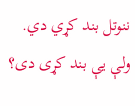ننوتل بند کړي دي.
ولې یې بند کړی دی؟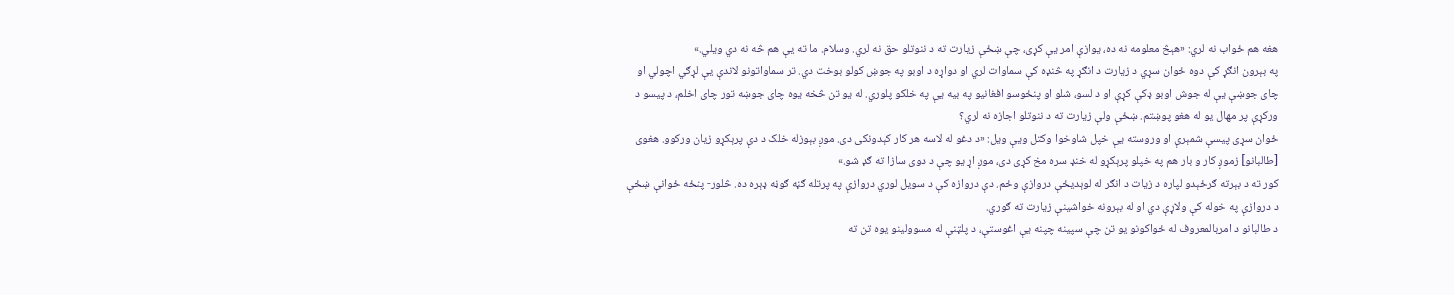هغه هم ځواب نه لري: «هېڅ معلومه نه ده، یوازې امر یې کړی، چې ښځې زیارت ته د ننوتلو حق نه لري. وسلام. ما ته یې هم څه نه دي ویلي.»
په بېرون انګړ کې دوه ځوان سړي د زیارت د انګړ په څنډه کې سماوات لري او دواړه د اوبو په جوښ کولو بوخت دي. تر سماواتونو لاندې یې لړګي اچولي او چای جوښې يې له جوش اوبو ډکې کړې او د لسو، شلو او پنځوسو افغانیو په بیه یې په خلکو پلوري. له یو تن څخه یوه چای جوښه تور چای اخلم، د پیسو د ورکړې پر مهال یو له هغو پوښتم. ښځې ولې زیارت ته د ننوتلو اجازه نه لري؟
ځوان سړی پيسې شمېرې او وروسته یې خپل شاوخوا وکتل ویې ویل: «د دغو له لاسه هر کار کېدونکی دی. موږ بېوزله خلک د دې پرېکړو زیان ورکوو. هغوی [طالبانو] زموږ کار و بار هم په خپلو پرېکړو له خنډ سره مخ کړی دی، موږ اړ یو چې د دوی سازا ته ګډ شو.»
کور ته د بېرته ګرځېدو لپاره د زیات د انګر له لوېدیځې دروازې وځم. دې دروازه کې د سویل لوري دروازې په پرتله ګڼه ګوڼه ډېره ده. څلور- پنځه ځوانې ښځې د دروازې په خوله کې ولاړې دي او له بېرونه خواشینې زیارت ته ګوري.
د طالبانو د امربالمعروف له ځواکونو یو تن چې سپینه چپنه یې اغوستې، د پلټنې له مسوولینو یوه تن ته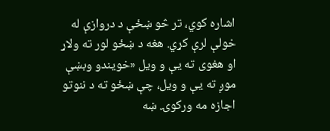اشاره کوي، تر څو ښځې د دروازې له خولې لرې کړي. هغه د ښځو لور ته ولاړ او هغوی ته یې و ویل «خویندو وبښې موږ ته یې و ویل، چې ښځو ته د ننوتو اجازه مه ورکوۍ. ښه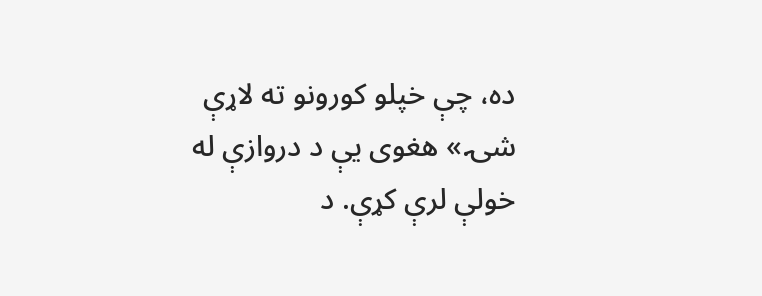ده، چې خپلو کورونو ته لاړې شۍ.» هغوی یې د دروازې له خولې لرې کړې. د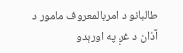طالبانو د امربالمعروف مامور د آذان د غږ په اورېدو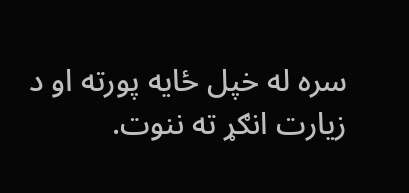سره له خپل ځایه پورته او د زیارت انګړ ته ننوت.